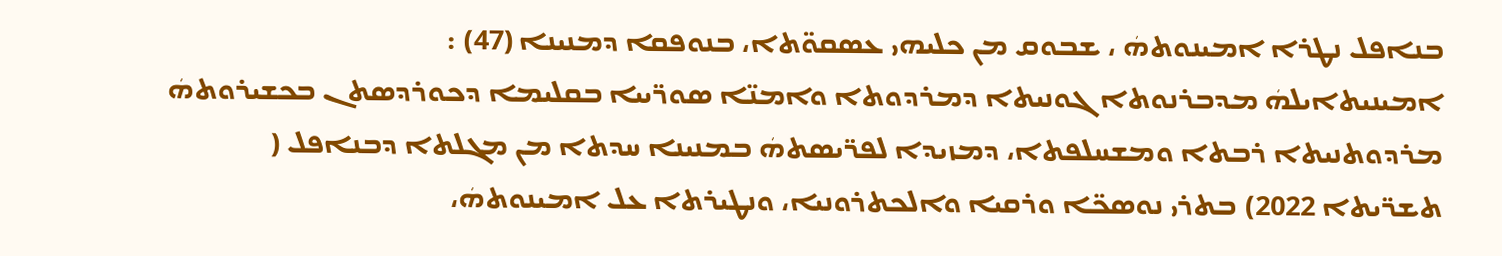ܒܢܐܦܠ ܢܛܪܐ ܐܡܝܢܘܬܗܿ ، ܫܒܘܩ ܡܢ ܟܠܝܗܝ ܥܣܩܘ̈ܬܐ، ܒܢܘܦܩܐ ܕܡܢܝܢܐ (47) :
ܐܡܝܢܝܬܐܝܠܗܿ ܡܕܒܪܢܘܬܐ ܓܘܢܝܬܐ ܕܡܪܕܘܬܐ ܘܐܡܢ̈ܐ ܣܘܪ̈ܝܝܐ ܒܩܠܝܡܐ ܕܟܘܪܕܣܬܢ ܒܟܫܝܪܘܬܗܿ ܡܪܕܘܬܢܝܬܐ ܪܒܬܐ ܘܡܫܚܠܦܬܐ، ܕܡܙܝܕܐ ܠܦܪ̈ܝܣܬܗܿ ܒܡܢܝܢܐ ܚܕܬܐ ܡܢ ܡܓܠܬܐ ܕܒܢܐܦܠ ( ܬܫܪ̈ܝܬܐ 2022) ܒܬܪܝ ܢܘܣܟ̈ܐ ܘܪܩܝܐ ܘܐܠܟܬܪܘܢܝܐ، ܘܢܛܝܪܬܐ ܥܠ ܐܡܝܢܘܬܗܿ،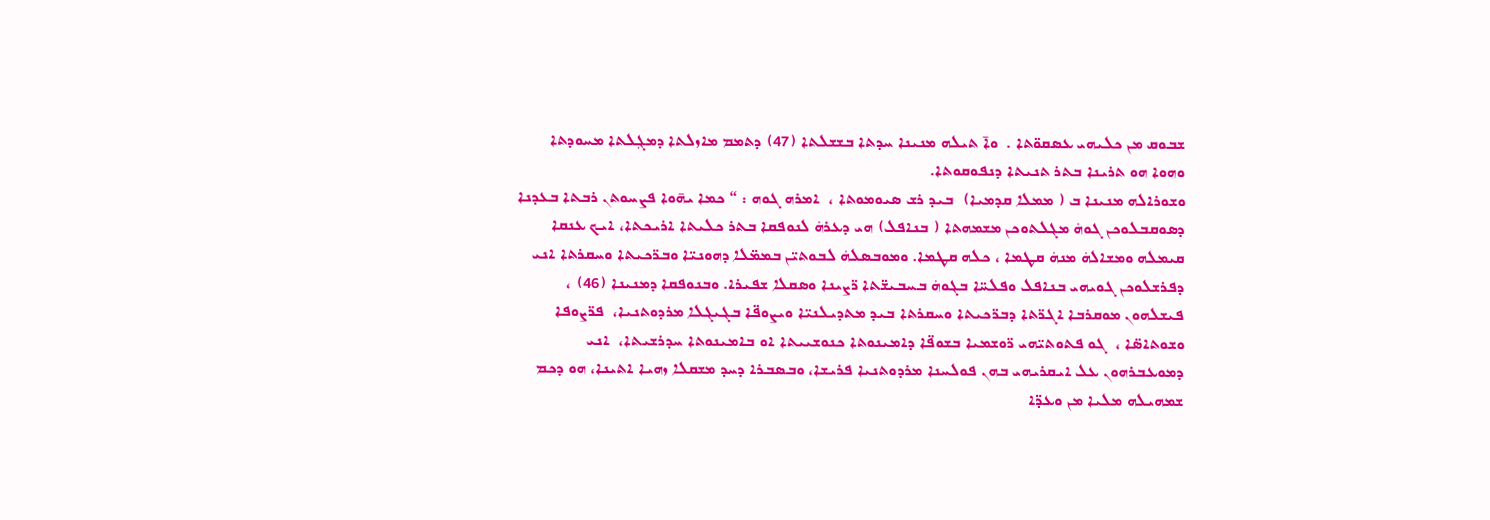ܫܒܘܩ ܡܢ ܟܠܝܗܝ ܥܣܩܘ̈ܬܐ .  ܘܐ̄ ܬܝܠܗ ܡܢܝܢܐ ܚܕܬܐ ܒܫܫܠܬܐ (47) ܕܬܡܡ ܡܐܙܠܬܐ ܕܡܓܼܠܬܐ ܡܚܘܕܬܐ ܘܗܘܐ ܗܘ ܬܪܝܢܐ ܒܬܪ ܬܢܝܬܐ ܕܢܦܘܩܘܬܐ.
ܘܫܘܪܐܠܗ ܡܢܝܢܐ ܒ ( ܡܡܠܐ ܩܕܡܝܐ)  ܒܝܕ ܪܫ ܣܝܘܡܘܬܐ ،  ܐܡܪܗ ܓܘܗ : “ ܟܡܐ ܝܗ̄ܘܐ ܦܨܚܘܬܢ ܪܒܬܐ ܒܥܕܢܐ ܕܣܘܩܒܠܘܟܢ ܓܘܗܿ ܡܓܠܬܘܟܢ ܡܫܡܗܬܐ ( ܒܢܐܦܠ) ܗܝ ܕܥܪܗܿ ܠܢܘܦܩܐ ܒܬܪ ܟܠܝܬܐ ܐܪܝܟܬܐ، ܐܝܟ ܥܢܩܐ ܩܝܡܠܗ ܘܡܫܐܠܗܿ ܡܢܗܿ ܩܛܡܐ ، ܟܠܗ ܩܛܡܐ. ܘܡܘܒܣܠܗܿ ܠܒܘܬܝ̈ܢ ܒܡܡ̈ܠܐ ܕܗܘܢܝ̈ܐ ܘܒܪ̈ܟܝܬܐ ܘܚܩܪܬܐ ܐܢܝ ܕܦܪܫܠܘܟܢ ܓܘܝܗܝ ܒܢܐܦܠ ܘܦܠܚ̈ܐ ܒܓܘܗܿ ܒܚܒܝܫ̈ܬܐ ܪ̈ܨܝܢܐ ܘܣܩܠܐ ܫܦܝܪܐ. ܘܒܢܘܦܩܐ ܕܡܢܝܢܐ (46) ،  ܦܝܫܠܗܘܢ ܡܘܩܪܒܐ ܐܓܪ̈ܬܐ ܕܒܪ̈ܟܝܬܐ ܘܚܩܪܬܐ ܒܝܕ ܡܬܕܝܠܢܝ̈ܐ ܘܝܨܘܦ̈ܐ ܒܓܝܓܠܐ ܡܪܕܘܬܢܝܐ،  ܦܪ̈ܨܘܦܐ ܘܫܘܬܐܣ̈ܐ ،  ܓܘ ܦܬܘܬܝ̈ܗܝ ܪ̈ܘܫܡܝܐ ܒܫܘܦ̈ܐ ܕܐܡܝܢܘܬܐ ܟܢܘܫܝܝܬܐ ܐܘ ܒܐܡܝܢܘܬܐ ܚܕܪܫܝܬܐ،  ܐܢܝ ܕܡܘܥܒܪܗܘܢ ܥܠ ܐܝܩܪܝܗܝ ܒܗܢ ܦܘܠܚܢܐ ܡܪܕܘܬܢܝܐ ܦܪܝܫܐ، ܘܒܣܒܪܐ ܕܚܕ ܡܫܩܠܐ ܙܗܝܐ ܐܬܝܢܐ، ܗܘ ܕܟܡ ܫܡܗܝܠܗ ܡܠܝܐ ܡܢ ܘܥܕ̈ܐ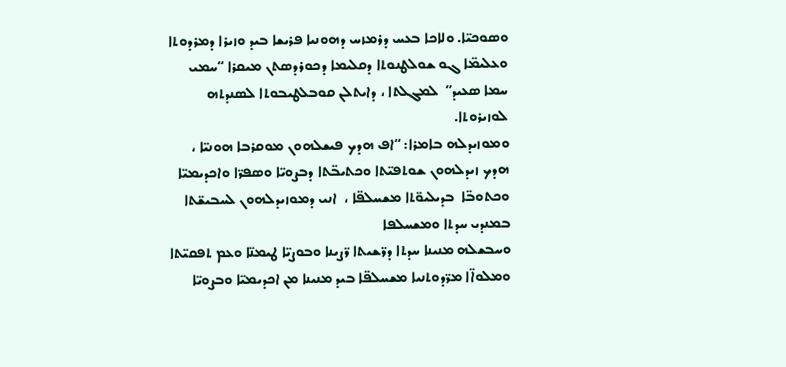ܘܣܘܟܝ̈ܐ. ܘܠܐܟܐ ܒܥܚ ܕܪܡܙܚ ܕܗܘܢܝܐ ܦܪܝܫܐ ܒܝܕ ܘܙܝܪܐ ܕܡܪܕܘܬܐ ܘܥܠܝܡ̈ܐ ܓܘ ܫܘܠܛܢܘܬܐ ܕܩܠܝܡܐ ܕܟܘܪܕܣܬܢ ܡܝܩܪܐ “ܚܡܝ ܚܡܐ ܣܥܝܕ”  ܠܡܓܠܬܐ ، ܕܐܝܬܠܢ ܩܘܒܠܛܝܒܘܬܐ ܠܣܢܕܬܗ ܠܘܙܝܪܘܬܐ.
ܘܡܘܙܝܕܠܗ ܒܐܡܪܐ: “ܐܦ ܗܕܟ ܦܝܫܠܗܘܢ ܡܘܩܪܒܐ ܗܘܢܝ̈ܐ ، ܗܕܟ ܙܝܕܠܗܘܢ ܫܘܬܦܝ̈ܬܐ ܘܟܬܝܒ̈ܬܐ ܕܒܨܘܝ̈ܐ ܘܣܦܪ̈ܐ ܘܐܟܕܝܡܝ̈ܐ ܘܟܬܘܒ̈ܐ  ܒܕܝܠܝܘ̈ܬܐ ܡܫܚܠܦ̈ܐ ،  ܐܢܝ ܕܡܘܙܝܕܠܗܘܢ ܠܚܒܝܫ̈ܬܐ  ܒܡܢܕܝ ܚܕܬܐ ܘܡܫܚܠܦܐ
ܘܚܒܫܠܗ ܡܢܝܢܐ ܚܕܬܐ ܕܪ̈ܫܝܬܐ ܪ̈ܨܝܢܐ ܘܒܘܨܝ̈ܐ ܛܝܡܢ̈ܐ ܘܥܡ ܬܦܩܝ̈ܬܐ ܘܡܠܘܐ̈ܐ ܡܪ̈ܕܘܬܢܝܐ ܡܫܚܠܦ̈ܐ ܒܝܕ ܡܢܝܢܐ ܡܢ ܐܟܕܝܡܝ̈ܐ ܘܒܨܘܝ̈ܐ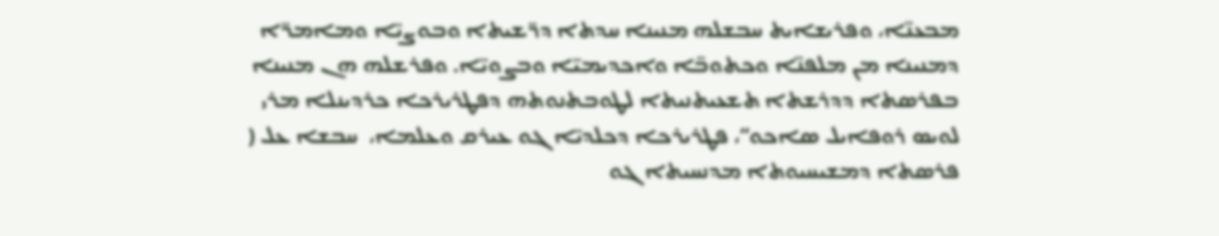ܡܒܥܢ̈ܐ، ܘܦܪܝܫܐܝܬ ܚܒܫܠܗ ܡܢܝܢܐ ܚܕܬܐ ܕܪ̈ܫܝܬܐ ܘܒܘܨܝ̈ܐ ܘܡܐܡܪ̈ܐ ܕܡܢܝܢܐ ܡܢ ܡܠܦܢ̈ܐ ܘܟܬܘܒ̈ܐ ܘܐܟܕܝܡܝ̈ܐ ܘܒܨܘܝ̈ܐ. ܘܦܪܫܠܗ ܗܢ ܡܢܝܢܐ ܒܦܪܣܬܐ ܕܕܪܫܬܐ ܬܫܥܝܬܢܝܬܐ ܠܛܘܒܬܢܘܬܗ ܕܦܛܪܝܪܟܐ ܟܪܕܝܢܠܐ ܡܪܝ ܠܘܝܣ ܪܘܦܐܝܠ ܣܐܟܘ“، ܦܛܪܝܪܟܐ ܕܟܠܕܝ̈ܐ ܓܘ ܥܝܪܩ ܘܥܠܡܐ،  ܚܒܫܐ ܥܠ ( ܦܪܣܬܐ ܕܡܫܝܚܝܘܬܐ ܡܕܢܚܝܬܐ ܓܘ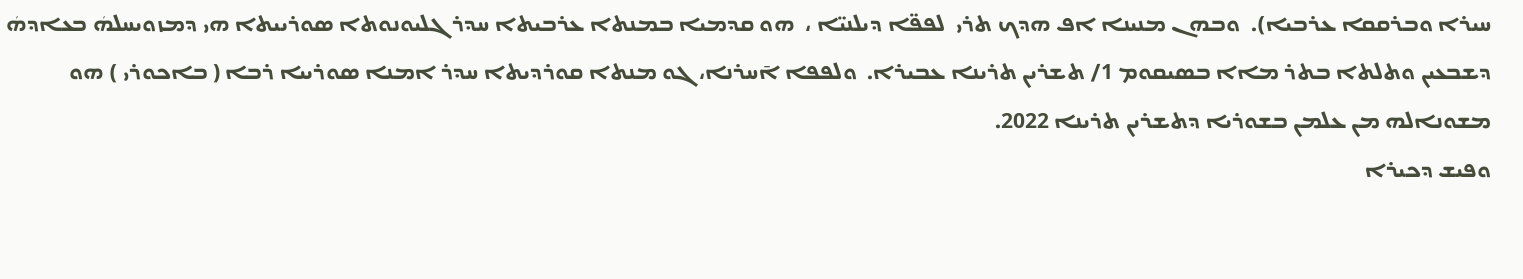ܚܝܪܐ ܘܒܪܩܩܐ ܥܪܒܝܐ).  ܘܒܗܢ ܡܢܝܢܐ ܐܦ ܗܕܟ ܬܪܝ  ܠܦܦ̈ܐ ܕܝܠܢܝ̈ܐ ،  ܗܘ ܩܕܡܝܐ ܒܡܢܬܐ ܥܪܒܝܬܐ ܚܕܪ ܓܠܝܘܢܘܬܐ ܣܘܪܝܝܬܐ ܗܝ ܕܡܙܘܝܚܠܗܿ ܒܥܐܕܗܿ ܕܫܒܥܝܢ ܘܬܠܬܐ ܒܬܪ ܡܐܐ ܒܣܝܩܘܡ 1/ ܬܫܪܝܢ ܬܪܝܢܐ ܥܒܝܪܐ.  ܘܠܦܦܐ ܐ̄ܚܪܢܐ، ܓܘ ܡܢܬܐ ܩܘܪܕܝܬܐ ܚܕܪ ܐܡܢܐ ܣܘܪܝܝܐ ܪܒܐ ( ܒܐܟܘܪܝ ) ܗܘ ܡܫܘܢܐܠܗ ܡܢ ܥܠܡܢ ܒܫܘܪܝܐ ܕܬܫܪܝܢ ܬܪܝܢܐ 2022.
ܘܦܝܫ ܕܟܝܪܐ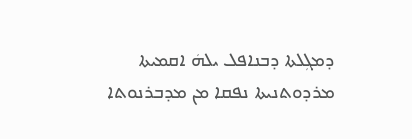ܕܡܓܼܠܬܐ ܕܒܢܐܦܠ ܝܠܗܿ ܐܩܡܝܬܐ ܡܪܕܘܬܢܝܬܐ ܢܦܩܐ ܡܢ ܡܕܒܪܢܘܬܐ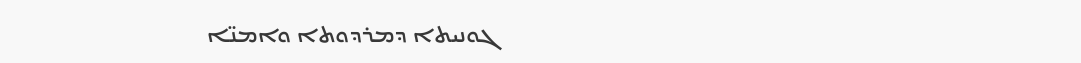ܓܘܢܝܬܐ ܕܡܪܕܘܬܐ ܘܐܡܢ̈ܐ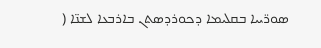ܣܘܪ̈ܝܝܐ ܒܩܠܝܡܐ ܕܟܘܪܕܣܬܢ ܒܐܪܒܥܐ ܠܫܢ̈ܐ (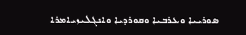ܣܘܪܝܝܐ ܘܥܪܒܝܐ ܘܩܘܪܕܝܐ ܘܐܢܓܠܝܙܝܐܡܪܐ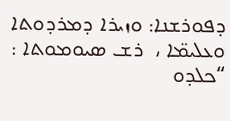ܕܦܘܪܫܢܐ: ܘܙܝܪܐ ܕܡܪܕܘܬܐ ܘܥܠܝܡ̈ܐ ،  ܪܫ ܣܝܘܡܘܬܐ : “ܟܠܕܘ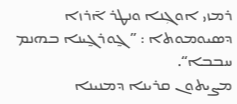ܪܡܙܝ ܐܘܓܼܢܐ ܘܢܛܪ ܐ̄ܪܙܐ ܕܣܝܘܡܘܬܐ : ” ܓ̰ܘܪܓ̰ܝܢܐ ܒܗܢܡ ܚܒܒܐ“.
ܡܨܝܬܘܢ ܩܪܝܢܐ ܕܡܢܝܢܐ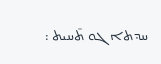ܚܕܬܐ ܓܘ ܬ̄ܚܝܬ :